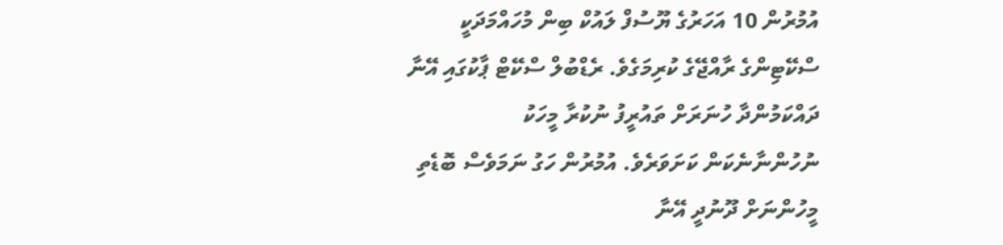އުމުރުން 10 އަހަރުގެ ޔޫސުފް ލައުކް ބިން މުހައްމަދަކީ ސްކޭޓިންގެ ރާއްޖޭގެ ކުރިމަގެވެ. ރެޑްބުލް ސްކޭޓް ޕާކުގައި އޭނާ ދައްކަމުންދާ ހުނަރަށް ތައުރީފު ނުކުރާ މީހަކު ނުހުންނާނެކަން ކަށަވަރެވެ. އުމުރުން ހަގު ނަމަވެސް ބޮޑެތި މީހުންނަށް ދޫނުދީ އޭނާ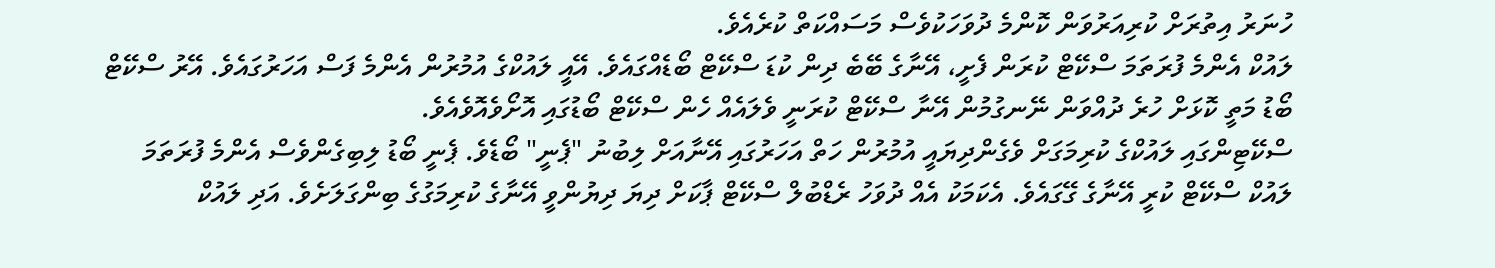ހުނަރު އިތުރަށް ކުރިއަރުވަން ކޮންމެ ދުވަހަކުވެސް މަސައްކަތް ކުރެއެވެ.
ލައުކް އެންމެ ފުރަތަމަ ސްކޭޓް ކުރަން ފެށީ، އޭނާގެ ބޭބެ ދިން ކުޑަ ސްކޭޓް ބޯޑެއްގައެވެ. އޭއީ ލައުކްގެ އުމުރުން އެންމެ ފަސް އަހަރުގައެވެ. އޭރު ސްކޭޓް ބޯޑު މަތީ ކޮޅަށް ހުރެ ދުއްވަން ނޭނގުމުން އޭނާ ސްކޭޓް ކުރަނީ ވެލައެއް ހެން ސްކޭޓް ބޯޑުގައި އޮށޯވެއޮވެއެވެ.
ސްކޭޓިންގައި ލައުކްގެ ކުރިމަގަށް ވެގެންދިޔައީ އުމުރުން ހަތް އަހަރުގައި އޭނާއަށް ލިބުނު "ޕެނީ" ބޯޑެވެ. ޕެނީ ބޯޑު ލިބިގެންވެސް އެންމެ ފުރަތަމަ ލައުކް ސްކޭޓް ކުރީ އޭނާގެ ގޭގައެވެ. އެކަމަކު އެއް ދުވަހު ރެޑްބުލް ސްކޭޓް ޕާކަށް ދިޔަ ދިޔުންވީ އޭނާގެ ކުރިމަގުގެ ބިންގަލަށެވެ. އަދި ލައުކް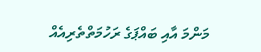މަންމަ އާއި ބައްޕަގެ ރަހުމަތްތެރިއެއް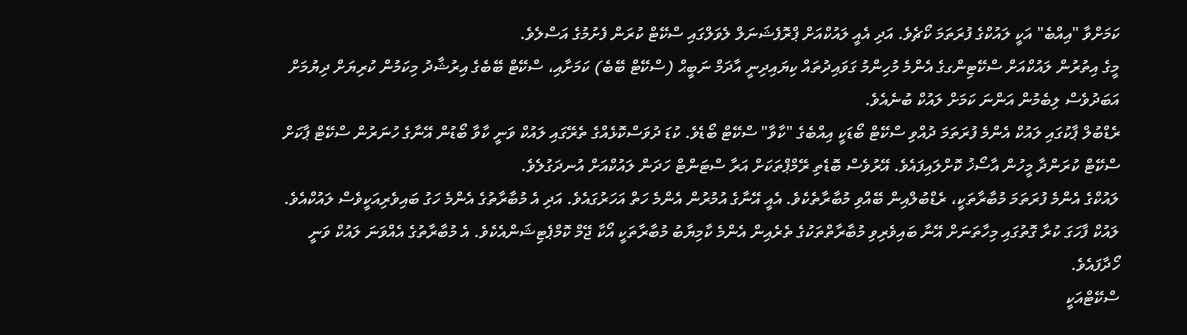ކަމަށްވާ "އިއްބެ" އަކީ ލައުކްގެ ފުރަތަމަ ކޯޗެވެ. އަދި އެއީ ލައުކްއަށް ޕްރޮފެޝަނަލް ލެވަލްގައި ސްކޭޓް ކުރަން ފެށުމުގެ އަސްލެވެ.
މީގެ އިތުރުން ލައުކްއަށް ސްކޭޓިންގގެ އެންމެ މުހިންމު ގަވައިދުތައް ކިޔައިދިނީ އާދަމް ނަބީޙް (ސްކޭޓް ބޭބެ) ކަމަށާއި، ސްކޭޓް ބޭބެގެ އިރުޝާދު މިކަމުން ކުރިޔަށް ދިޔުމަށް އަބަދުވެސް ލިބެމުން އަންނަ ކަމަށް ލައުކް ބުނެއެވެ.
ރެޑްބުލް ޕާކުގައި ލައުކް އެންމެ ފުރަތަމަ ދުއްވި ސްކޭޓް ބޯޑަކީ އިއްބެގެ "ކާވާ" ސްކޭޓް ބޯޑެވެ. ކުޑަ ދުވަސްކޮޅެއްގެ ތެރޭގައި ލައުކް ވަނީ ކާވާ ބޯޑުން އޭނާގެ ހުނަރުން ސްކޭޓް ޕާކަށް ސްކޭޓް ކުރަންދާ މީހުން އާސޯޚު ކޮށްލައިފައެވެ. އޭރުވެސް ބޮޑެތި ރޭމްޕްތަކަށް އަރާ ސްޓަންޓް ހަދަން ލައުކްއަށް އުނދަގުލެވެ.
ލައުކްގެ އެންމެ ފުރަތަމަ މުބާރާތަކީ، ރެޑްބުލްއިން ބޭއްވި މުބާރާތެކެވެ. އެއީ އޭނާގެ އުމުރުން އެންމެ ހަތް އަހަރުގައެވެ. އަދި އެ މުބާރާތުގެ އެންމެ ހަގު ބައިވެރިއަކީވެސް ލައުކްއެވެ.
ލައުކް ފާހަގަ ކުރާ ގޮތުގައި މިހާތަނަށް އޭނާ ބައިވެރިވި މުބާރާތްތަކުގެ ތެރެއިން އެންމެ ކާމިޔާބު މުބާރާތަކީ އޯކާ ޖޭމް ކޮމްޕެޓިޝަންއެކެވެ. އެ މުބާރާތުގެ އެއްވަނަ ލައުކް ވަނީ ހޯދާފައެވެ.
ސްކޭޓްއަކީ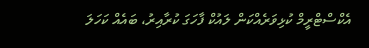އެކްސްޓްރީމް ކުޅިވަރެއްކަން ލައުކް ފާހަގަ ކުރާއިރު، ބައެއް ކަހަލަ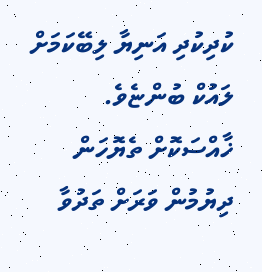ކުދިކުދި އަނިޔާ ލިބޭކަމަށް ލައުކް ބުންޏެވެ. ޚާއްސަކޮށް ތެޔޮހަން ދިޔުމުން ވަރަށް ތަދުވާ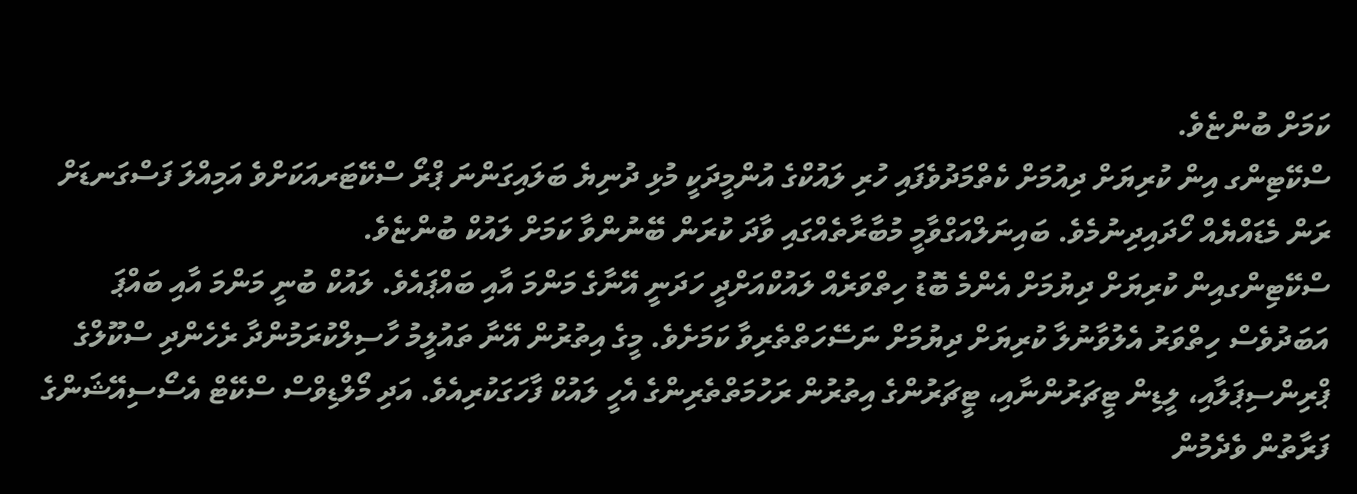ކަމަށް ބުންޏެވެ.
ސްކޭޓިންގ އިން ކުރިޔަށް ދިއުމަށް ކެތްމަދުވެފައި ހުރި ލައުކްގެ އުންމީދަކީ މުޅި ދުނިޔެ ބަލައިގަންނަ ޕްރޯ ސްކޭޓަރއަކަށްވެ އަމިއްލަ ފަސްގަނޑަށް ރަން މެޑައްޔެއް ހޯދައިދިނުމެވެ. ބައިނަލްއަގްވާމީ މުބާރާތެއްގައި ވާދަ ކުރަން ބޭނުންވާ ކަމަށް ލައުކް ބުންޏެވެ.
ސްކޭޓިންގއިން ކުރިޔަށް ދިޔުމަށް އެންމެ ބޮޑު ހިތްވަރެއް ލައުކްއަށްދީ ހަދަނީ އޭނާގެ މަންމަ އާއި ބައްޕައެވެ. ލައުކް ބުނީ މަންމަ އާއި ބައްޕަ އަބަދުވެސް ހިތްވަރު އެލުވާނުލާ ކުރިޔަށް ދިޔުމަށް ނަސޭހަތްތެރިވާ ކަމަށެވެ. މީގެ އިތުރުން އޭނާ ތައުލީމު ހާސިލްކުރަމުންދާ ރެހެންދި ސްކޫލްގެ ޕްރިންސިޕަލާއި، ލީޑިން ޓީޗަރުންނާއި، ޓީޗަރުންގެ އިތުރުން ރަހުމަތްތެރިންގެ އެހީ ލައުކް ފާހަގަކުރިއެވެ. އަދި މޯލްޑިވްސް ސްކޭޓް އެސޯސިއޭޝަންގެ ފަރާތުން ވެދެމުން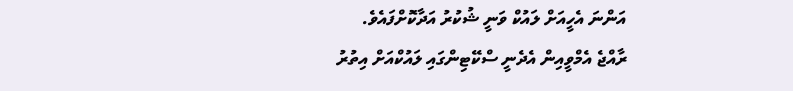އަންނަ އެހީއަށް ލައުކް ވަނީ ޝުކުރު އަދާކޮށްފައެވެ.
ރާއްޖެ އެމްވީއިން އެދެނީ ސްކޭޓިންގައި ލައުކްއަށް އިތުރު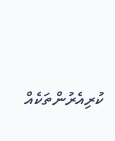ކުރިއެރުންތަކެއް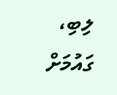ލިބި، ގައުމަށް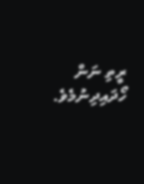ރީތި ނަން ހޯދައިދިނުމެވެ.